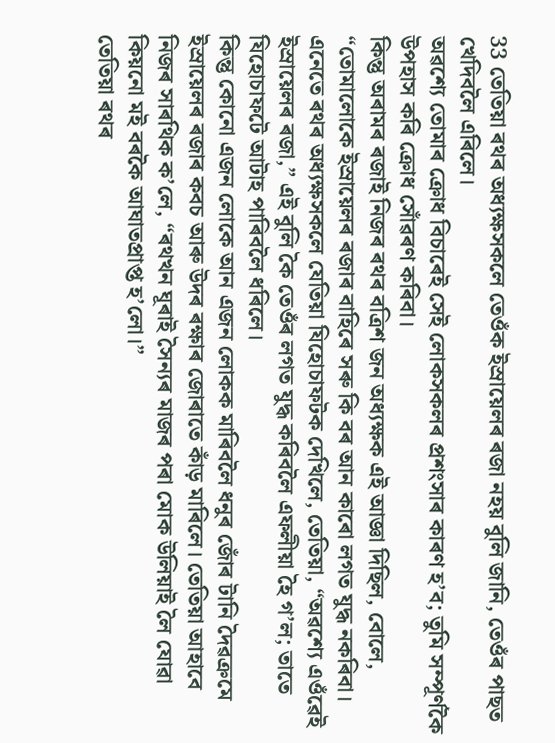33 তেতিয়া ৰথৰ অধ্যক্ষসকলে তেওঁক ইস্ৰায়েলৰ ৰজা নহয় বুলি জানি, তেওঁৰ পাছত খেদিবলৈ এৰিলে।
অৱশ্যে তোমাৰ ক্ৰোধ বিচাৰেই সেই লোকসকলৰ প্ৰশংসাৰ কাৰণ হ’ব; তুমি সম্পূৰ্ণকৈ উপহাস কৰি ক্রোধ সোঁৱৰণ কৰিবা।
কিন্তু অৰামৰ ৰজাই নিজৰ ৰথৰ বত্ৰিশ জন অধ্যক্ষক এই আজ্ঞা দিছিল, বোলে, “তোমালোকে ইস্ৰায়েলৰ ৰজাৰ বাহিৰে সৰু কি বৰ আন কাৰো লগত যুদ্ধ নকৰিবা।
এনেতে ৰথৰ অধ্যক্ষসকলে যেতিয়া যিহোচাফটক দেখিলে, তেতিয়া, “অৱশ্যে এওঁৱেই ইস্ৰায়েলৰ ৰজা,” এই বুলি কৈ তেওঁৰ লগত যুদ্ধ কৰিবলৈ এফলীয়া হৈ গ’ল; তাতে যিহোচাফটে আটাহ পাৰিবলৈ ধৰিলে।
কিন্তু কোনো এজন লোকে আন এজন লোকক মাৰিবলৈ ধনুৰ জোঁৰ টানি দৈৱক্ৰমে ইস্ৰায়েলৰ ৰজাৰ কবচ আৰু উদৰ ৰক্ষাৰ জোৰাতে কাঁড় মাৰিলে। তেতিয়া আহাবে নিজৰ সাৰথিক ক’লে, “ৰথখন ঘূৰাই সৈন্যৰ মাজৰ পৰা মোক উলিয়াই লৈ যোৱা কিয়নো মই বৰকৈ আঘাতপ্রাপ্ত হ’লো।”
তেতিয়া ৰথৰ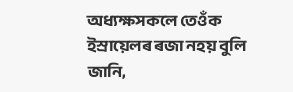অধ্যক্ষসকলে তেওঁক ইস্ৰায়েলৰ ৰজা নহয় বুলি জানি,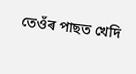তেওঁৰ পাছত খেদি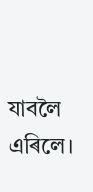যাবলৈ এৰিলে।